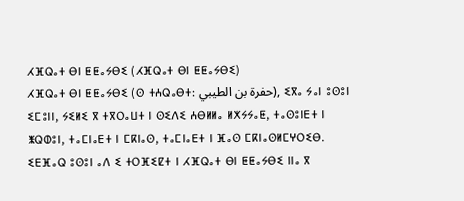ⵃⴼⵕⴰⵜ ⴱⵏ ⵟⵟⴰⵢⴱⵉ (ⵃⴼⵕⴰⵜ ⴱⵏ ⵟⵟⴰⵢⴱⵉ)
ⵃⴼⵕⴰⵜ ⴱⵏ ⵟⵟⴰⵢⴱⵉ (ⵙ ⵜⵄⵕⴰⴱⵜ: حفرة بن الطيبي), ⵉⴳⴰ ⵢⴰⵏ ⵓⵙⵓⵏ ⵉⵎⵓⵏⵏ, ⵢⵉⵍⵉ ⴳ ⵜⴳⵔⴰⵡⵜ ⵏ ⵙⵉⴷⵉ ⵄⴱⵍⵍⴰ ⵍⵅⵢⵢⴰⵟ, ⵜⴰⵙⵓⵏⴹⵜ ⵏ ⵥⵕⵀⵓⵏ, ⵜⴰⵎⵏⴰⴹⵜ ⵏ ⵎⴽⵏⴰⵙ, ⵜⴰⵎⵏⴰⴹⵜ ⵏ ⴼⴰⵙ ⵎⴽⵏⴰⵙⵍⵎⵖⵔⵉⴱ. ⵉⴹⴼⴰⵕ ⵓⵙⵓⵏ ⴰⴷ ⵉ ⵜⵔⴼⵉⵇⵜ ⵏ ⵃⴼⵕⴰⵜ ⴱⵏ ⵟⵟⴰⵢⴱⵉ ⵏⵏⴰ ⴳ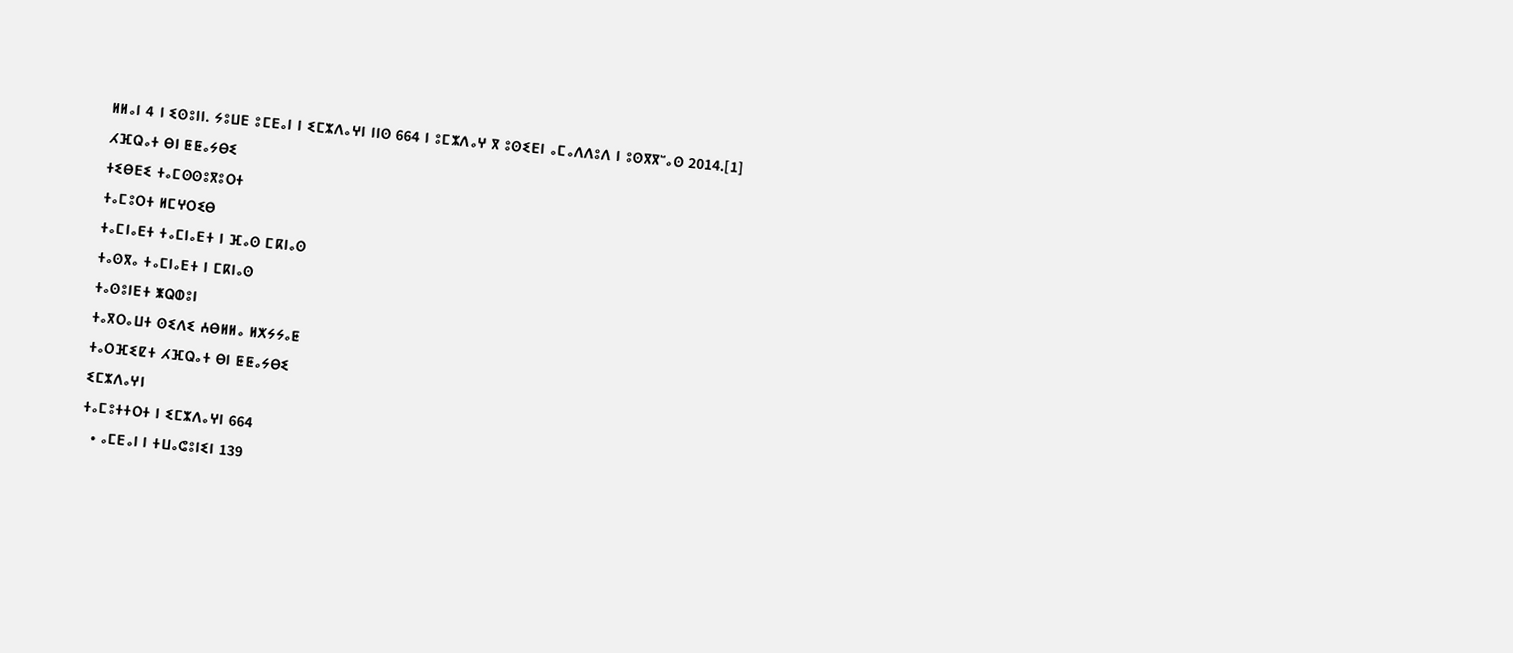ⵍⵍⴰⵏ 4 ⵏ ⵉⵙⵓⵏⵏ. ⵢⵓⵡⴹ ⵓⵎⴹⴰⵏ ⵏ ⵉⵎⵣⴷⴰⵖⵏ ⵏⵏⵙ 664 ⵏ ⵓⵎⵣⴷⴰⵖ ⴳ ⵓⵙⵉⴹⵏ ⴰⵎⴰⴷⴷⵓⴷ ⵏ ⵓⵙⴳⴳⵯⴰⵙ 2014.[1]
ⵃⴼⵕⴰⵜ ⴱⵏ ⵟⵟⴰⵢⴱⵉ
ⵜⵉⴱⴹⵉ ⵜⴰⵎⵙⵙⵓⴳⵓⵔⵜ
ⵜⴰⵎⵓⵔⵜ ⵍⵎⵖⵔⵉⴱ
ⵜⴰⵎⵏⴰⴹⵜ ⵜⴰⵎⵏⴰⴹⵜ ⵏ ⴼⴰⵙ ⵎⴽⵏⴰⵙ
ⵜⴰⵙⴳⴰ ⵜⴰⵎⵏⴰⴹⵜ ⵏ ⵎⴽⵏⴰⵙ
ⵜⴰⵙⵓⵏⴹⵜ ⵥⵕⵀⵓⵏ
ⵜⴰⴳⵔⴰⵡⵜ ⵙⵉⴷⵉ ⵄⴱⵍⵍⴰ ⵍⵅⵢⵢⴰⵟ
ⵜⴰⵔⴼⵉⵇⵜ ⵃⴼⵕⴰⵜ ⴱⵏ ⵟⵟⴰⵢⴱⵉ
ⵉⵎⵣⴷⴰⵖⵏ
ⵜⴰⵎⵓⵜⵜⵔⵜ ⵏ ⵉⵎⵣⴷⴰⵖⵏ 664
  • ⴰⵎⴹⴰⵏ ⵏ ⵜⵡⴰⵛⵓⵏⵉⵏ 139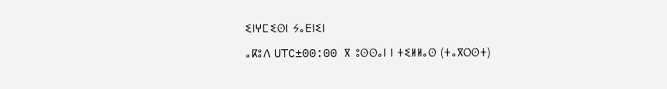ⵉⵏⵖⵎⵉⵙⵏ ⵢⴰⴹⵏⵉⵏ
ⴰⴽⵓⴷ UTC±00:00 ⴳ ⵓⵙⵙⴰⵏ ⵏ ⵜⵉⵍⵍⴰⵙ (ⵜⴰⴳⵔⵙⵜ)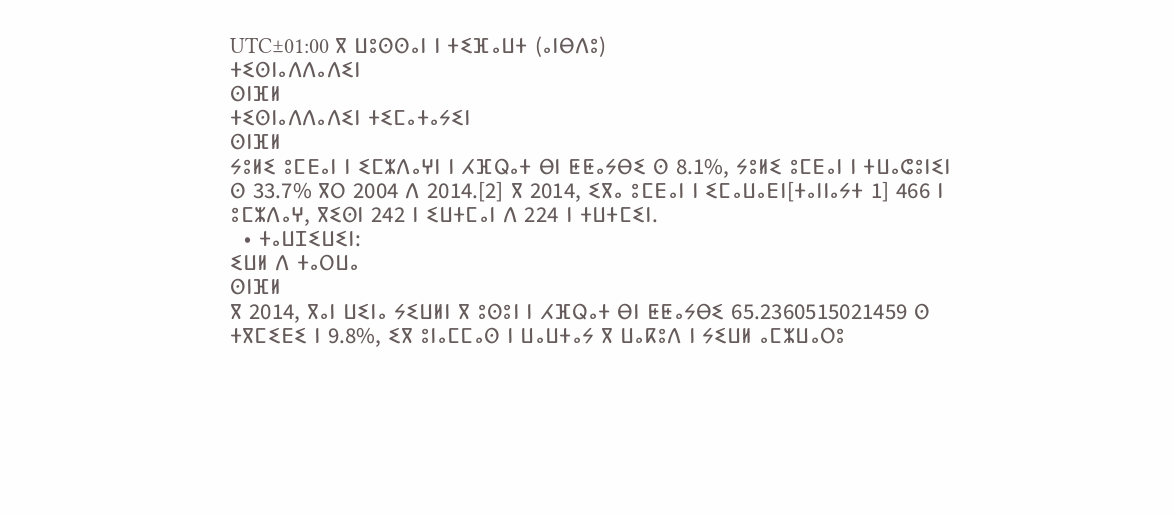UTC±01:00 ⴳ ⵡⵓⵙⵙⴰⵏ ⵏ ⵜⵉⴼⴰⵡⵜ (ⴰⵏⴱⴷⵓ)
ⵜⵉⵙⵏⴰⴷⴷⴰⴷⵉⵏ
ⵙⵏⴼⵍ
ⵜⵉⵙⵏⴰⴷⴷⴰⴷⵉⵏ ⵜⵉⵎⴰⵜⴰⵢⵉⵏ
ⵙⵏⴼⵍ
ⵢⵓⵍⵉ ⵓⵎⴹⴰⵏ ⵏ ⵉⵎⵣⴷⴰⵖⵏ ⵏ ⵃⴼⵕⴰⵜ ⴱⵏ ⵟⵟⴰⵢⴱⵉ ⵙ 8.1%, ⵢⵓⵍⵉ ⵓⵎⴹⴰⵏ ⵏ ⵜⵡⴰⵛⵓⵏⵉⵏ ⵙ 33.7% ⴳⵔ 2004 ⴷ 2014.[2] ⴳ 2014, ⵉⴳⴰ ⵓⵎⴹⴰⵏ ⵏ ⵉⵎⴰⵡⴰⴹⵏ[ⵜⴰⵏⵏⴰⵢⵜ 1] 466 ⵏ ⵓⵎⵣⴷⴰⵖ, ⴳⵉⵙⵏ 242 ⵏ ⵉⵡⵜⵎⴰⵏ ⴷ 224 ⵏ ⵜⵡⵜⵎⵉⵏ.
  • ⵜⴰⵡⵊⵉⵡⵉⵏ:
ⵉⵡⵍ ⴷ ⵜⴰⵔⵡⴰ
ⵙⵏⴼⵍ
ⴳ 2014, ⴳⴰⵏ ⵡⵉⵏⴰ ⵢⵉⵡⵍⵏ ⴳ ⵓⵙⵓⵏ ⵏ ⵃⴼⵕⴰⵜ ⴱⵏ ⵟⵟⴰⵢⴱⵉ 65.2360515021459 ⵙ ⵜⴳⵎⵉⴹⵉ ⵏ 9.8%, ⵉⴳ ⵓⵏⴰⵎⵎⴰⵙ ⵏ ⵡⴰⵡⵜⴰⵢ ⴳ ⵡⴰⴽⵓⴷ ⵏ ⵢⵉⵡⵍ ⴰⵎⵣⵡⴰⵔⵓ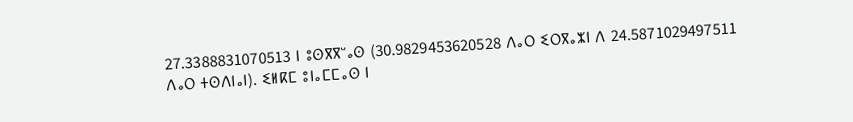27.3388831070513 ⵏ ⵓⵙⴳⴳⵯⴰⵙ (30.9829453620528 ⴷⴰⵔ ⵉⵔⴳⴰⵣⵏ ⴷ 24.5871029497511 ⴷⴰⵔ ⵜⵙⴷⵏⴰⵏ). ⵉⵍⴽⵎ ⵓⵏⴰⵎⵎⴰⵙ ⵏ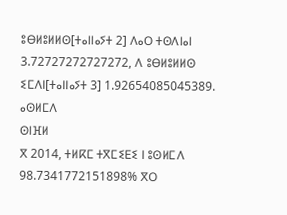ⵓⴱⵍⵓⵍⵍⵙ[ⵜⴰⵏⵏⴰⵢⵜ 2] ⴷⴰⵔ ⵜⵙⴷⵏⴰⵏ 3.72727272727272, ⴷ ⵓⴱⵍⵓⵍⵍⵙ ⵉⵎⴷⵏ[ⵜⴰⵏⵏⴰⵢⵜ 3] 1.92654085045389.
ⴰⵙⵍⵎⴷ
ⵙⵏⴼⵍ
ⴳ 2014, ⵜⵍⴽⵎ ⵜⴳⵎⵉⴹⵉ ⵏ ⵓⵙⵍⵎⴷ 98.7341772151898% ⴳⵔ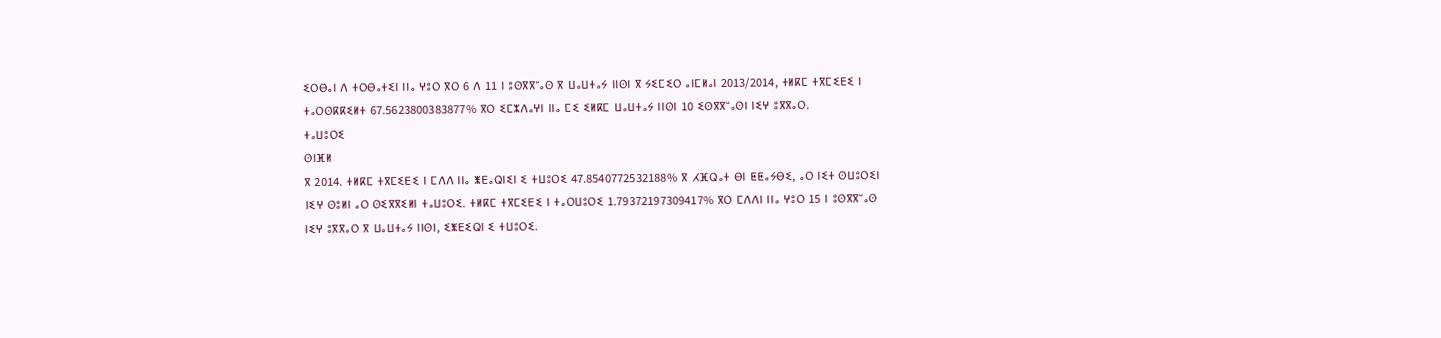ⵉⵔⴱⴰⵏ ⴷ ⵜⵔⴱⴰⵜⵉⵏ ⵏⵏⴰ ⵖⵓⵔ ⴳⵔ 6 ⴷ 11 ⵏ ⵓⵙⴳⴳⵯⴰⵙ ⴳ ⵡⴰⵡⵜⴰⵢ ⵏⵏⵙⵏ ⴳ ⵢⵉⵎⵉⵔ ⴰⵏⵎⵍⴰⵏ 2013/2014, ⵜⵍⴽⵎ ⵜⴳⵎⵉⴹⵉ ⵏ ⵜⴰⵔⵙⴽⴽⵉⵍⵜ 67.5623800383877% ⴳⵔ ⵉⵎⵣⴷⴰⵖⵏ ⵏⵏⴰ ⵎⵉ ⵉⵍⴽⵎ ⵡⴰⵡⵜⴰⵢ ⵏⵏⵙⵏ 10 ⵉⵙⴳⴳⵯⴰⵙⵏ ⵏⵉⵖ ⵓⴳⴳⴰⵔ.
ⵜⴰⵡⵓⵔⵉ
ⵙⵏⴼⵍ
ⴳ 2014. ⵜⵍⴽⵎ ⵜⴳⵎⵉⴹⵉ ⵏ ⵎⴷⴷ ⵏⵏⴰ ⵥⴹⴰⵕⵏⵉⵏ ⵉ ⵜⵡⵓⵔⵉ 47.8540772532188% ⴳ ⵃⴼⵕⴰⵜ ⴱⵏ ⵟⵟⴰⵢⴱⵉ, ⴰⵔ ⵏⵉⵜ ⵙⵡⵓⵔⵉⵏ ⵏⵉⵖ ⵙⵓⵍⵏ ⴰⵔ ⵙⵉⴳⴳⵉⵍⵏ ⵜⴰⵡⵓⵔⵉ. ⵜⵍⴽⵎ ⵜⴳⵎⵉⴹⵉ ⵏ ⵜⴰⵔⵡⵓⵔⵉ 1.79372197309417% ⴳⵔ ⵎⴷⴷⵏ ⵏⵏⴰ ⵖⵓⵔ 15 ⵏ ⵓⵙⴳⴳⵯⴰⵙ ⵏⵉⵖ ⵓⴳⴳⴰⵔ ⴳ ⵡⴰⵡⵜⴰⵢ ⵏⵏⵙⵏ, ⵉⵥⴹⵉⵕⵏ ⵉ ⵜⵡⵓⵔⵉ.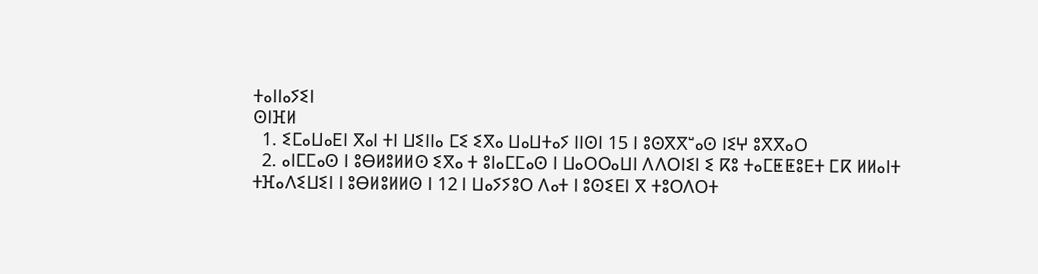ⵜⴰⵏⵏⴰⵢⵉⵏ
ⵙⵏⴼⵍ
  1. ⵉⵎⴰⵡⴰⴹⵏ ⴳⴰⵏ ⵜⵏ ⵡⵉⵏⵏⴰ ⵎⵉ ⵉⴳⴰ ⵡⴰⵡⵜⴰⵢ ⵏⵏⵙⵏ 15 ⵏ ⵓⵙⴳⴳⵯⴰⵙ ⵏⵉⵖ ⵓⴳⴳⴰⵔ
  2. ⴰⵏⵎⵎⴰⵙ ⵏ ⵓⴱⵍⵓⵍⵍⵙ ⵉⴳⴰ ⵜ ⵓⵏⴰⵎⵎⴰⵙ ⵏ ⵡⴰⵔⵔⴰⵡⵏ ⴷⴷⵔⵏⵉⵏ ⵉ ⴽⵓ ⵜⴰⵎⵟⵟⵓⴹⵜ ⵎⴽ ⵍⵍⴰⵏⵜ ⵜⴼⴰⴷⵉⵡⵉⵏ ⵏ ⵓⴱⵍⵓⵍⵍⵙ ⵏ 12 ⵏ ⵡⴰⵢⵢⵓⵔ ⴷⴰⵜ ⵏ ⵓⵙⵉⴹⵏ ⴳ ⵜⵓⵔⴷⵔⵜ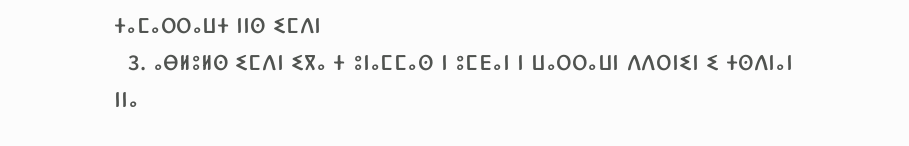ⵜⴰⵎⴰⵔⵔⴰⵡⵜ ⵏⵏⵙ ⵉⵎⴷⵏ
  3. ⴰⴱⵍⵓⵍⵙ ⵉⵎⴷⵏ ⵉⴳⴰ ⵜ ⵓⵏⴰⵎⵎⴰⵙ ⵏ ⵓⵎⴹⴰⵏ ⵏ ⵡⴰⵔⵔⴰⵡⵏ ⴷⴷⵔⵏⵉⵏ ⵉ ⵜⵙⴷⵏⴰⵏ ⵏⵏⴰ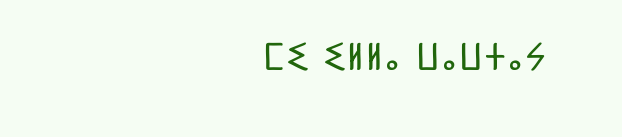ⵎⵉ ⵉⵍⵍⴰ ⵡⴰⵡⵜⴰⵢ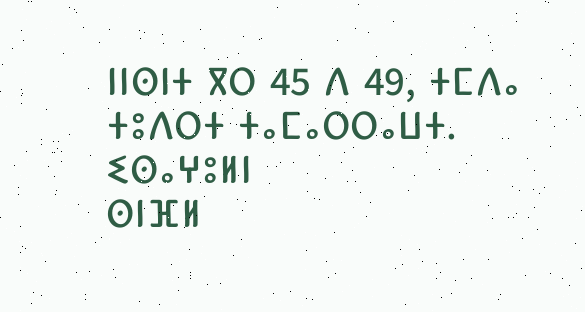ⵏⵏⵙⵏⵜ ⴳⵔ 45 ⴷ 49, ⵜⵎⴷⴰ ⵜⵓⴷⵔⵜ ⵜⴰⵎⴰⵔⵔⴰⵡⵜ.
ⵉⵙⴰⵖⵓⵍⵏ
ⵙⵏⴼⵍ